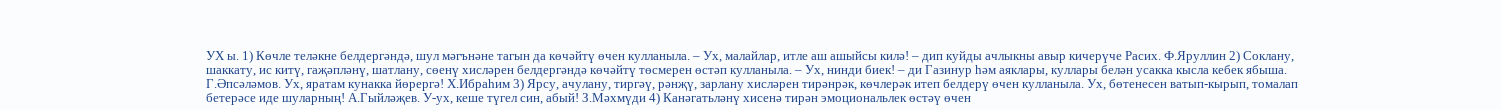УХ ы. 1) Көчле теләкне белдергәндә, шул мәгънәне тагын да көчәйтү өчен кулланыла. – Ух, малайлар, итле аш ашыйсы килә! – дип куйды ачлыкны авыр кичерүче Расих. Ф.Яруллин 2) Соклану, шаккату, ис китү, гаҗәпләнү, шатлану, сөенү хисләрен белдергәндә көчәйтү төсмерен өстәп кулланыла. – Ух, нинди биек! – ди Газинур һәм аяклары, куллары белән усакка кысла кебек ябыша. Г.Әпсәләмов. Ух, яратам кунакка йөрергә! Х.Ибраһим 3) Ярсу, ачулану, тиргәү, рәнҗү, зарлану хисләрен тирәнрәк, көчлерәк итеп белдерү өчен кулланыла. Ух, бөтенесен ватып-кырып, томалап бетерәсе иде шуларның! А.Гыйләҗев. У-ух, кеше түгел син, абый! З.Мәхмүди 4) Канәгатьләнү хисенә тирән эмоциональлек өстәү өчен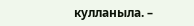кулланыла. –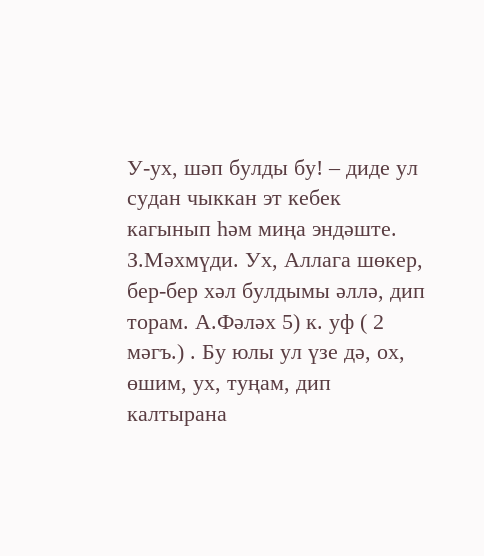У-ух, шәп булды бу! – диде ул судан чыккан эт кебек кагынып һәм миңа эндәште. З.Мәхмүди. Ух, Аллага шөкер, бер-бер хәл булдымы әллә, дип торам. А.Фәләх 5) к. уф ( 2 мәгъ.) . Бу юлы ул үзе дә, ох, өшим, ух, туңам, дип калтырана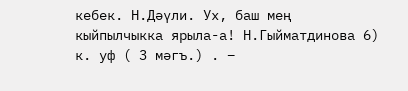кебек. Н.Дәүли. Ух, баш мең кыйпылчыкка ярыла-а! Н.Гыйматдинова 6) к. уф ( 3 мәгъ.) . –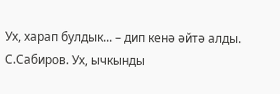Ух, харап булдык... – дип кенә әйтә алды. С.Сабиров. Ух, ычкынды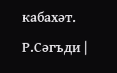кабахәт. Р.Сәгъди |